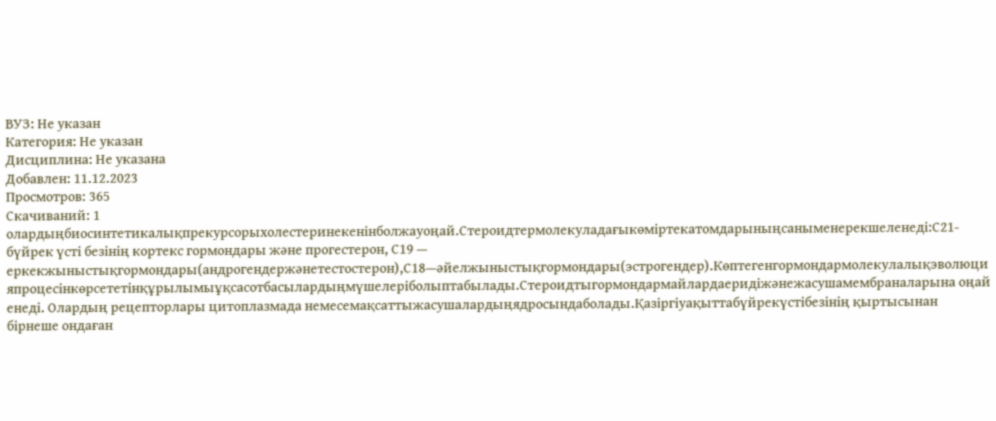ВУЗ: Не указан
Категория: Не указан
Дисциплина: Не указана
Добавлен: 11.12.2023
Просмотров: 365
Скачиваний: 1
олардыңбиосинтетикалықпрекурсорыхолестеринекенінболжауоңай.Стероидтермолекуладағыкөміртекатомдарыныңсаныменерекшеленеді:С21-бүйрек үсті безінің кортекс гормондары және прогестерон, С19 — еркекжыныстықгормондары(андрогендержәнетестостерон),С18—әйелжыныстықгормондары(эстрогендер).Көптегенгормондармолекулалықэволюцияпроцесінкөрсететінқұрылымыұқсасотбасылардыңмүшелеріболыптабылады.Стероидтыгормондармайлардаеридіжәнежасушамембраналарына оңай енеді. Олардың рецепторлары цитоплазмада немесемақсаттыжасушалардыңядросындаболады.Қазіргіуақыттабүйрекүстібезінің қыртысынан бірнеше ондаған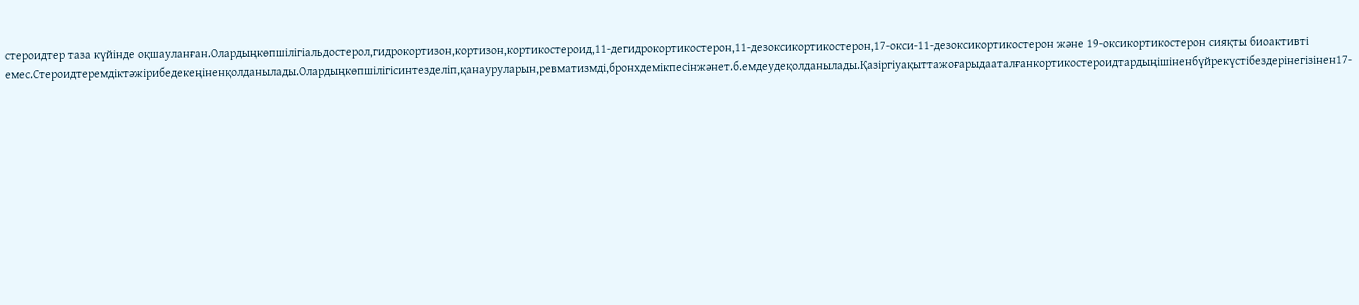стероидтер таза күйінде оқшауланған.Олардыңкөпшілігіальдостерол,гидрокортизон,кортизон,кортикостероид,11-дегидрокортикостерон,11-дезоксикортикостерон,17-окси-11-дезоксикортикостерон және 19-оксикортикостерон сияқты биоактивті емес.Стероидтеремдіктәжірибедекеңіненқолданылады.Олардыңкөпшілігісинтезделіп,қанауруларын,ревматизмді,бронхдемікпесінжәнет.б.емдеудеқолданылады.Қазіргіуақыттажоғарыдааталғанкортикостероидтардыңішіненбүйрекүстібездерінегізінен17-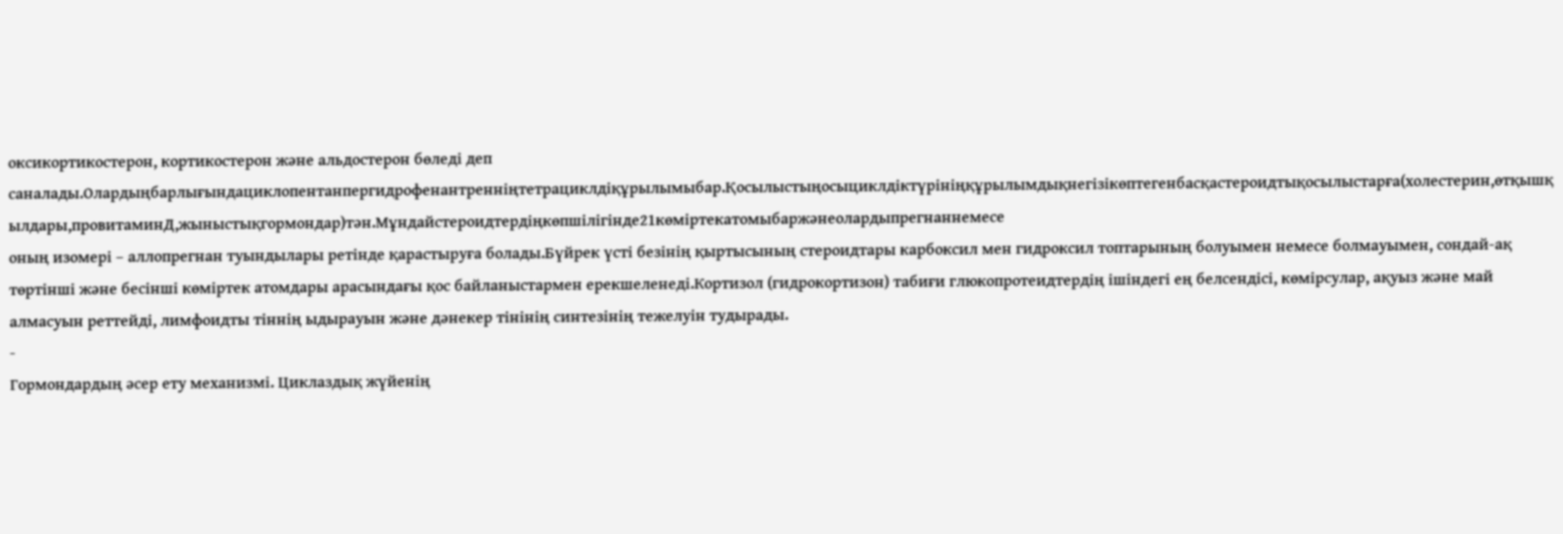оксикортикостерон, кортикостерон және альдостерон бөледі деп саналады.Олардыңбарлығындациклопентанпергидрофенантренніңтетрациклдіқұрылымыбар.Қосылыстыңосыциклдіктүрініңқұрылымдықнегізікөптегенбасқастероидтықосылыстарға(холестерин,өтқышқылдары,провитаминД,жыныстықгормондар)тән.Мұндайстероидтердіңкөпшілігінде21көміртекатомыбаржәнеолардыпрегнаннемесе
оның изомері – аллопрегнан туындылары ретінде қарастыруға болады.Бүйрек үсті безінің қыртысының стероидтары карбоксил мен гидроксил топтарының болуымен немесе болмауымен, сондай-ақ төртінші және бесінші көміртек атомдары арасындағы қос байланыстармен ерекшеленеді.Кортизол (гидрокортизон) табиғи глюкопротеидтердің ішіндегі ең белсендісі, көмірсулар, ақуыз және май алмасуын реттейді, лимфоидты тіннің ыдырауын және дәнекер тінінің синтезінің тежелуін тудырады.
-
Гормондардың әсер ету механизмі. Циклаздық жүйенің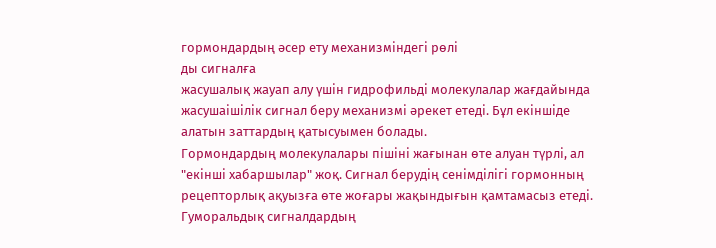гормондардың әсер ету механизміндегі рөлі
ды сигналға
жасушалық жауап алу үшін гидрофильді молекулалар жағдайында жасушаішілік сигнал беру механизмі әрекет етеді. Бұл екіншіде алатын заттардың қатысуымен болады.
Гормондардың молекулалары пішіні жағынан өте алуан түрлі, ал "екінші хабаршылар" жоқ. Сигнал берудің сенімділігі гормонның рецепторлық ақуызға өте жоғары жақындығын қамтамасыз етеді. Гуморальдық сигналдардың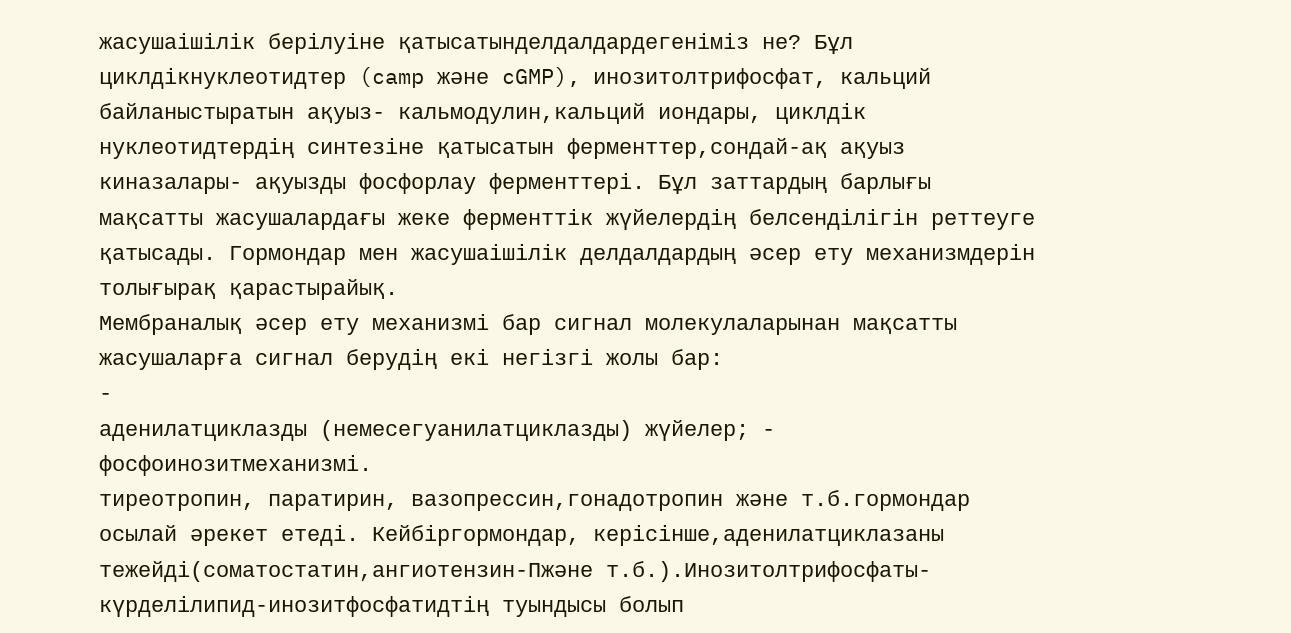жасушаішілік берілуіне қатысатынделдалдардегеніміз не? Бұл циклдікнуклеотидтер (camp және cGMP), инозитолтрифосфат, кальций байланыстыратын ақуыз- кальмодулин,кальций иондары, циклдік нуклеотидтердің синтезіне қатысатын ферменттер,сондай-ақ ақуыз киназалары- ақуызды фосфорлау ферменттері. Бұл заттардың барлығы мақсатты жасушалардағы жеке ферменттік жүйелердің белсенділігін реттеуге қатысады. Гормондар мен жасушаішілік делдалдардың әсер ету механизмдерін толығырақ қарастырайық.
Мембраналық әсер ету механизмі бар сигнал молекулаларынан мақсатты жасушаларға сигнал берудің екі негізгі жолы бар:
-
аденилатциклазды (немесегуанилатциклазды) жүйелер; -
фосфоинозитмеханизмі.
тиреотропин, паратирин, вазопрессин,гонадотропин және т.б.гормондар осылай әрекет етеді. Кейбіргормондар, керісінше,аденилатциклазаны тежейді(соматостатин,ангиотензин-Пжәне т.б.).Инозитолтрифосфаты-күрделілипид-инозитфосфатидтің туындысы болып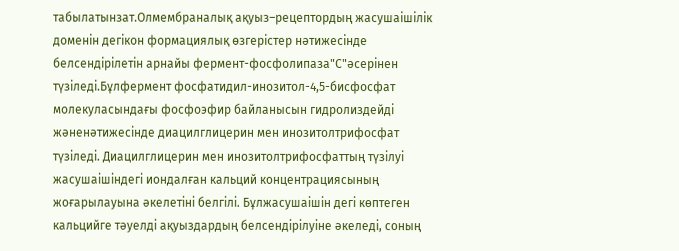табылатынзат.Олмембраналық ақуыз–рецептордың жасушаішілік доменін дегікон формациялық өзгерістер нәтижесінде белсендірілетін арнайы фермент-фосфолипаза"С"әсерінен түзіледі.Бұлфермент фосфатидил-инозитол-4,5-бисфосфат молекуласындағы фосфоэфир байланысын гидролиздейді жәненәтижесінде диацилглицерин мен инозитолтрифосфат түзіледі. Диацилглицерин мен инозитолтрифосфаттың түзілуі жасушаішіндегі иондалған кальций концентрациясының жоғарылауына әкелетіні белгілі. Бұлжасушаішін дегі көптеген кальцийге тәуелді ақуыздардың белсендірілуіне әкеледі, соның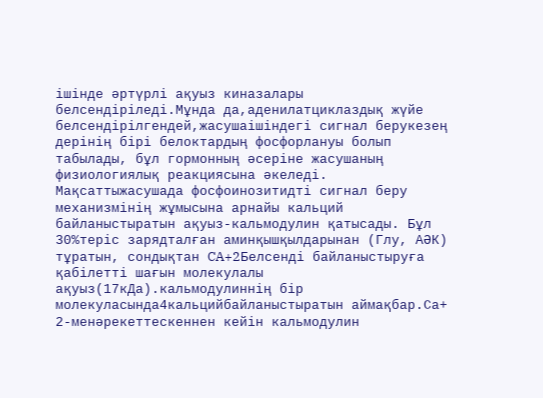ішінде әртүрлі ақуыз киназалары белсендіріледі.Мұнда да,аденилатциклаздық жүйе белсендірілгендей,жасушаішіндегі сигнал берукезең дерінің бірі белоктардың фосфорлануы болып табылады, бұл гормонның әсеріне жасушаның физиологиялық реакциясына әкеледі. Мақсаттыжасушада фосфоинозитидті сигнал беру механизмінің жұмысына арнайы кальций байланыстыратын ақуыз-кальмодулин қатысады. Бұл 30%теріс зарядталған аминқышқылдарынан (Глу, АӘК) тұратын, сондықтан CA+2Белсенді байланыстыруға қабілетті шағын молекулалы ақуыз(17кДа).кальмодулиннің бір молекуласында4кальцийбайланыстыратын аймақбар.Са+ 2-менәрекеттескеннен кейін кальмодулин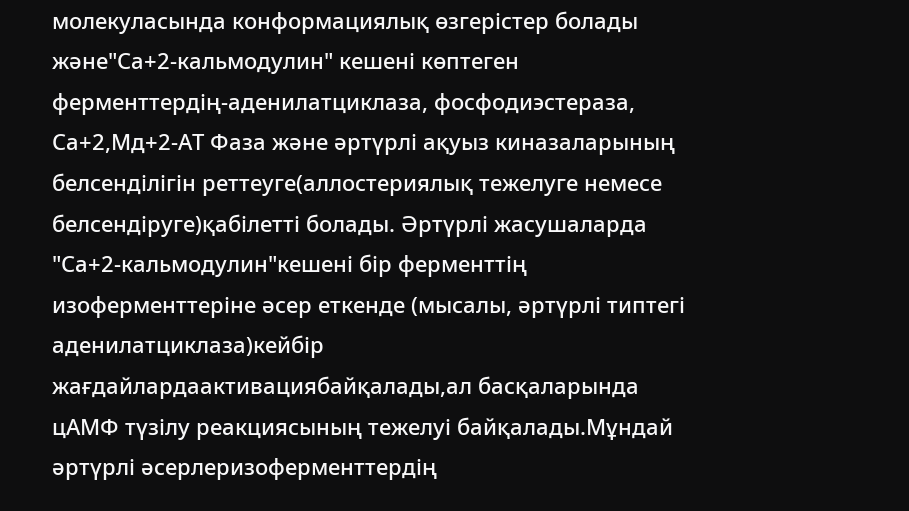молекуласында конформациялық өзгерістер болады және"Са+2-кальмодулин" кешені көптеген ферменттердің-аденилатциклаза, фосфодиэстераза, Са+2,Мд+2-АТ Фаза және әртүрлі ақуыз киназаларының белсенділігін реттеуге(аллостериялық тежелуге немесе белсендіруге)қабілетті болады. Әртүрлі жасушаларда "Са+2-кальмодулин"кешені бір ферменттің изоферменттеріне әсер еткенде (мысалы, әртүрлі типтегі аденилатциклаза)кейбір жағдайлардаактивациябайқалады,ал басқаларында цАМФ түзілу реакциясының тежелуі байқалады.Мұндай әртүрлі әсерлеризоферменттердің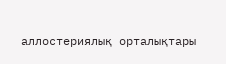аллостериялық орталықтары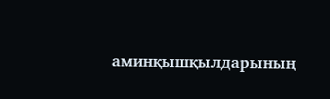аминқышқылдарының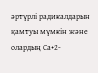әртүрлі радикалдарын қамтуы мүмкін және олардың Са+2-